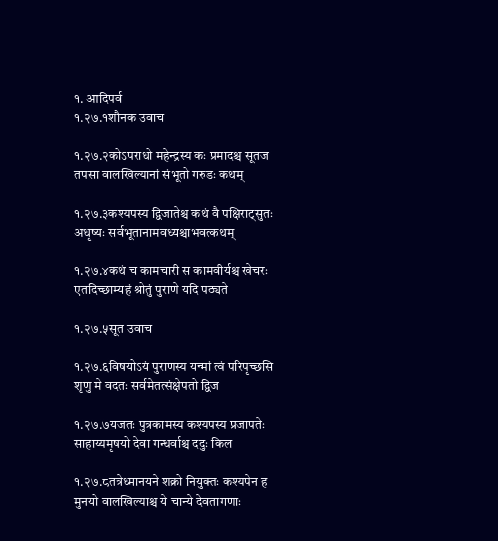१. आदिपर्व
१.२७.१शौनक उवाच

१.२७.२कोऽपराधो महेन्द्रस्य कः प्रमादश्च सूतज
तपसा वालखिल्यानां संभूतो गरुडः कथम्

१.२७.३कश्यपस्य द्विजातेश्च कथं वै पक्षिराट्सुतः
अधृष्यः सर्वभूतानामवध्यश्चाभवत्कथम्

१.२७.४कथं च कामचारी स कामवीर्यश्च खेचरः
एतदिच्छाम्यहं श्रोतुं पुराणे यदि पठ्यते

१.२७.५सूत उवाच

१.२७.६विषयोऽयं पुराणस्य यन्मां त्वं परिपृच्छसि
शृणु मे वदतः सर्वमेतत्संक्षेपतो द्विज

१.२७.७यजतः पुत्रकामस्य कश्यपस्य प्रजापतेः
साहाय्यमृषयो देवा गन्धर्वाश्च ददुः किल

१.२७.८तत्रेध्मानयने शक्रो नियुक्तः कश्यपेन ह
मुनयो वालखिल्याश्च ये चान्ये देवतागणाः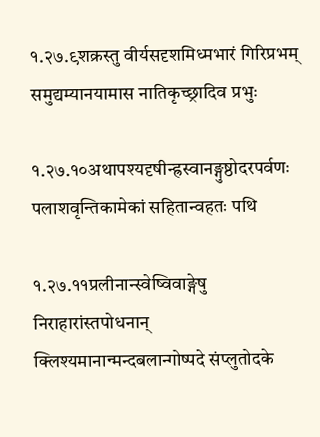१.२७.९शक्रस्तु वीर्यसदृशमिध्मभारं गिरिप्रभम्
समुद्यम्यानयामास नातिकृच्छ्रादिव प्रभुः

१.२७.१०अथापश्यदृषीन्ह्रस्वानङ्गुष्ठोदरपर्वणः
पलाशवृन्तिकामेकां सहितान्वहतः पथि

१.२७.११प्रलीनान्स्वेष्विवाङ्गेषु निराहारांस्तपोधनान्
क्लिश्यमानान्मन्दबलान्गोष्पदे संप्लुतोदके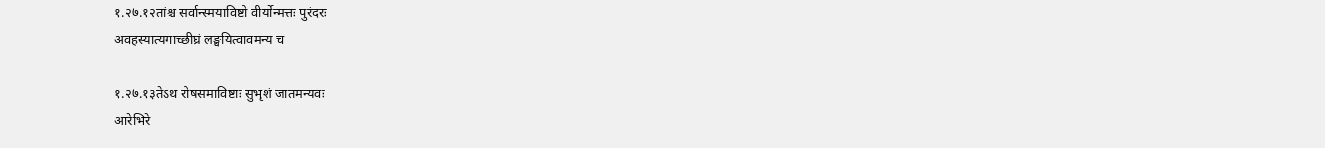१.२७.१२तांश्च सर्वान्स्मयाविष्टो वीर्योन्मत्तः पुरंदरः
अवहस्यात्यगाच्छीघ्रं लङ्घयित्वावमन्य च

१.२७.१३तेऽथ रोषसमाविष्टाः सुभृशं जातमन्यवः
आरेभिरे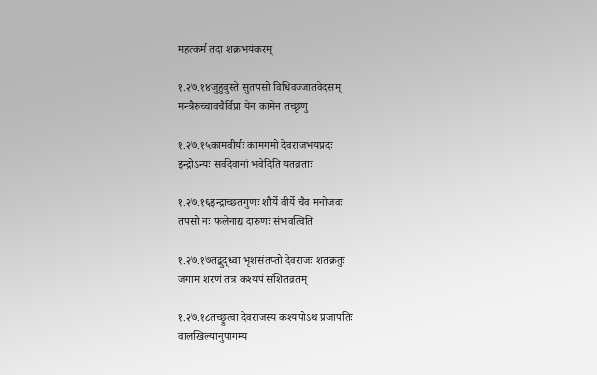महत्कर्म तदा शक्रभयंकरम्

१.२७.१४जुहुवुस्ते सुतपसो विधिवज्जातवेदसम्
मन्त्रैरुच्चावचैर्विप्रा येन कामेन तच्छृणु

१.२७.१५कामवीर्यः कामगमो देवराजभयप्रदः
इन्द्रोऽन्यः सर्वदेवानां भवेदिति यतव्रताः

१.२७.१६इन्द्राच्छतगुणः शौर्ये वीर्ये चैव मनोजवः
तपसो नः फलेनाद्य दारुणः संभवत्विति

१.२७.१७तद्बुद्ध्वा भृशसंतप्तो देवराजः शतक्रतुः
जगाम शरणं तत्र कश्यपं संशितव्रतम्

१.२७.१८तच्छ्रुत्वा देवराजस्य कश्यपोऽथ प्रजापतिः
वालखिल्यानुपागम्य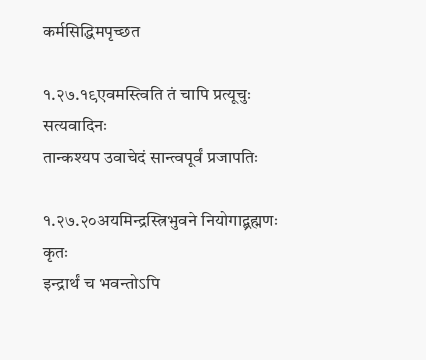कर्मसिद्धिमपृच्छत

१.२७.१९एवमस्त्विति तं चापि प्रत्यूचुः सत्यवादिनः
तान्कश्यप उवाचेदं सान्त्वपूर्वं प्रजापतिः

१.२७.२०अयमिन्द्रस्त्रिभुवने नियोगाद्ब्रह्मणः कृतः
इन्द्रार्थं च भवन्तोऽपि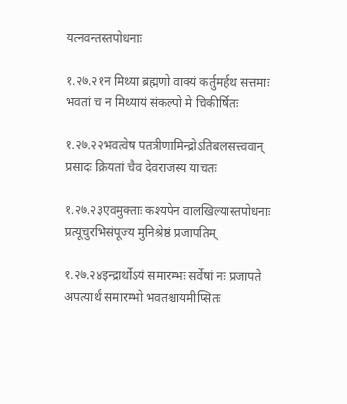यत्नवन्तस्तपोधनाः

१.२७.२१न मिथ्या ब्रह्मणो वाक्यं कर्तुमर्हथ सत्तमाः
भवतां च न मिथ्यायं संकल्पो मे चिकीर्षितः

१.२७.२२भवत्वेष पतत्रीणामिन्द्रोऽतिबलसत्त्ववान्
प्रसादः क्रियतां चैव देवराजस्य याचतः

१.२७.२३एवमुक्ताः कश्यपेन वालखिल्यास्तपोधनाः
प्रत्यूचुरभिसंपूज्य मुनिश्रेष्ठं प्रजापतिम्

१.२७.२४इन्द्रार्थोऽयं समारम्भः सर्वेषां नः प्रजापते
अपत्यार्थं समारम्भो भवतश्चायमीप्सितः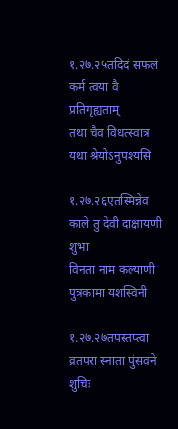१.२७.२५तदिदं सफलं कर्म त्वया वै प्रतिगृह्यताम्
तथा चैव विधत्स्वात्र यथा श्रेयोऽनुपश्यसि

१.२७.२६एतस्मिन्नेव काले तु देवी दाक्षायणी शुभा
विनता नाम कल्याणी पुत्रकामा यशस्विनी

१.२७.२७तपस्तप्त्वा व्रतपरा स्नाता पुंसवने शुचिः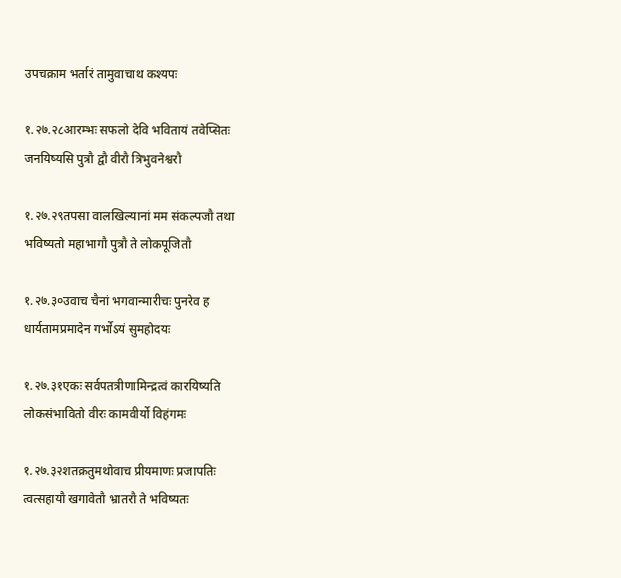उपचक्राम भर्तारं तामुवाचाथ कश्यपः

१.२७.२८आरम्भः सफलो देवि भवितायं तवेप्सितः
जनयिष्यसि पुत्रौ द्वौ वीरौ त्रिभुवनेश्वरौ

१.२७.२९तपसा वालखिल्यानां मम संकल्पजौ तथा
भविष्यतो महाभागौ पुत्रौ ते लोकपूजितौ

१.२७.३०उवाच चैनां भगवान्मारीचः पुनरेव ह
धार्यतामप्रमादेन गर्भोऽयं सुमहोदयः

१.२७.३१एकः सर्वपतत्रीणामिन्द्रत्वं कारयिष्यति
लोकसंभावितो वीरः कामवीर्यो विहंगमः

१.२७.३२शतक्रतुमथोवाच प्रीयमाणः प्रजापतिः
त्वत्सहायौ खगावेतौ भ्रातरौ ते भविष्यतः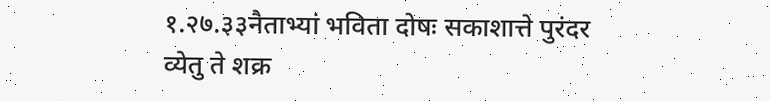१.२७.३३नैताभ्यां भविता दोषः सकाशात्ते पुरंदर
व्येतु ते शक्र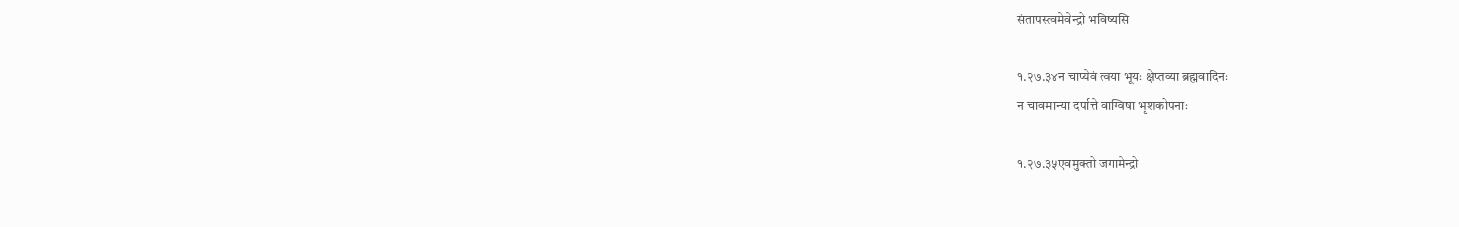संतापस्त्वमेवेन्द्रो भविष्यसि

१.२७.३४न चाप्येवं त्वया भूयः क्षेप्तव्या ब्रह्मवादिनः
न चावमान्या दर्पात्ते वाग्विषा भृशकोपनाः

१.२७.३५एवमुक्तो जगामेन्द्रो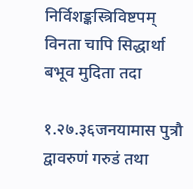निर्विशङ्कस्त्रिविष्टपम्
विनता चापि सिद्धार्था बभूव मुदिता तदा

१.२७.३६जनयामास पुत्रौ द्वावरुणं गरुडं तथा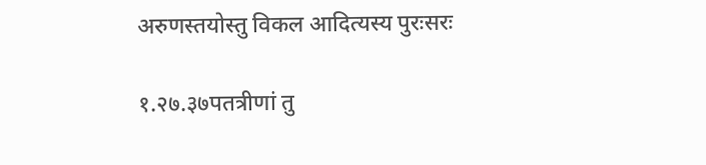अरुणस्तयोस्तु विकल आदित्यस्य पुरःसरः

१.२७.३७पतत्रीणां तु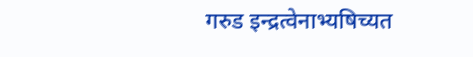गरुड इन्द्रत्वेनाभ्यषिच्यत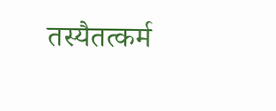तस्यैतत्कर्म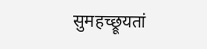सुमहच्छ्रूयतां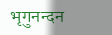भृगुनन्दन